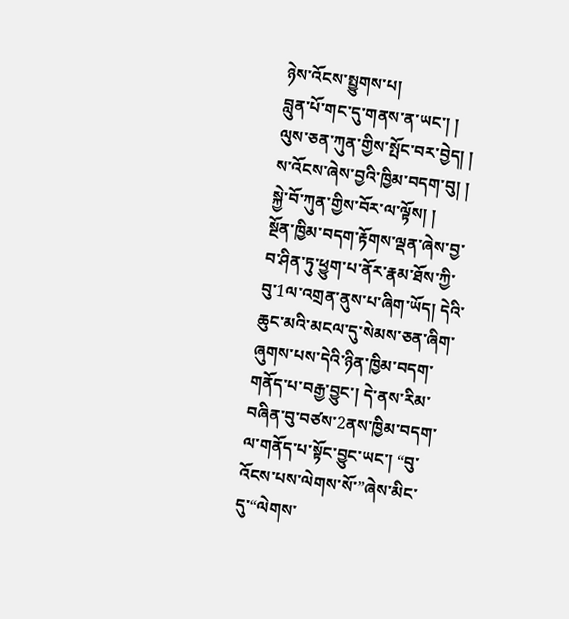ཉེས་འོངས་སྤྱུགས་པ།
བླུན་པོ་གང་དུ་གནས་ན་ཡང་། །
ལུས་ཅན་ཀུན་གྱིས་སྤོང་བར་བྱེད། །
ས་འོངས་ཞེས་བྱའི་ཁྱིམ་བདག་བུ། །
སྐྱེ་བོ་ཀུན་གྱིས་བོར་ལ་ལྟོས། །
སྔོན་ཁྱིམ་བདག་རྟོགས་ལྡན་ཞེས་བྱ་བ་ཤིན་ཏུ་ཕྱུག་པ་ནོར་རྣམ་ཐོས་ཀྱི་བུ་1ལ་འགྲན་ནུས་པ་ཞིག་ཡོད། དེའི་ཆུང་མའི་མངལ་དུ་སེམས་ཅན་ཞིག་ཞུགས་པས་དེའི་ཉིན་ཁྱིམ་བདག་གནོད་པ་བརྒྱ་བྱུང་། དེ་ནས་རིམ་བཞིན་བུ་བཙས་2ནས་ཁྱིམ་བདག་ལ་གནོད་པ་སྟོང་བྱུང་ཡང་། “བུ་འོངས་པས་ལེགས་སོ་”ཞེས་མིང་དུ་“ལེགས་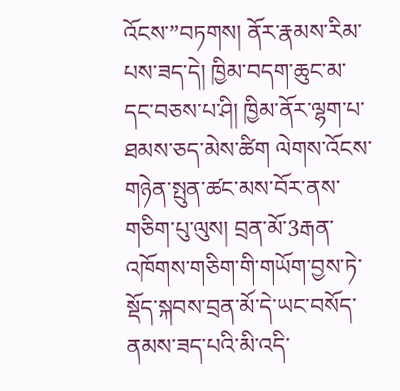འོངས་”བཏགས། ནོར་རྣམས་རིམ་པས་ཟད་དེ། ཁྱིམ་བདག་ཆུང་མ་དང་བཅས་པ་ཤི། ཁྱིམ་ནོར་ལྷག་པ་ཐམས་ཅད་མེས་ཚིག ལེགས་འོངས་གཉེན་སྤུན་ཚང་མས་བོར་ནས་གཅིག་པུ་ལུས། བྲན་མོ་3རྒན་འཁོགས་གཅིག་གི་གཡོག་བྱས་ཏེ་སྡོད་སྐབས་བྲན་མོ་དེ་ཡང་བསོད་ནམས་ཟད་པའི་མི་འདི་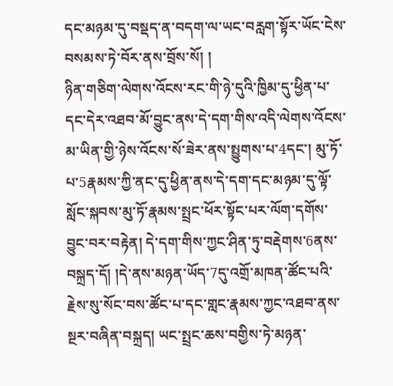དང་མཉམ་དུ་བསྡད་ན་བདག་ལ་ཡང་བརླག་སྟོར་ཡོང་ངེས་བསམས་ཏེ་བོར་ནས་བྲོས་སོ། །
ཉིན་གཅིག་ལེགས་འོངས་རང་གི་ཉེ་དུའི་ཁྱིམ་དུ་ཕྱིན་པ་དང་དེར་འཐབ་མོ་བྱུང་ནས་དེ་དག་གིས་འདི་ལེགས་འོངས་མ་ཡིན་གྱི་ཉེས་འོངས་སོ་ཟེར་ནས་སྤྱུགས་པ་4དང་། མུ་ཏོ་པ་5རྣམས་ཀྱི་ནང་དུ་ཕྱིན་ནས་དེ་དག་དང་མཉམ་དུ་ལྟོ་སློང་སྐབས་མུ་ཏོ་རྣམས་སྤྲང་ཕོར་སྟོང་པར་ལོག་དགོས་བྱུང་བར་བརྟེན། དེ་དག་གིས་ཀྱང་ཤིན་ཏུ་བརྡེགས་6ནས་བསྐྲད་དོ། །དེ་ནས་མཉན་ཡོད་7དུ་འགྲོ་མཁན་ཚོང་པའི་རྗེས་སུ་སོང་བས་ཚོང་པ་དང་གླང་རྣམས་ཀྱང་འཐབ་ནས་སྔར་བཞིན་བསྐྲད། ཡང་སྤྲང་ཆས་བགྱིས་ཏེ་མཉན་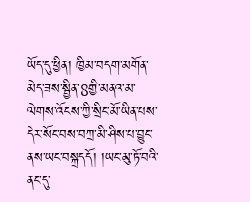ཡོད་དུ་ཕྱིན། ཁྱིམ་བདག་མགོན་མེད་ཟས་སྦྱིན་8གྱི་མནའ་མ་ལེགས་འོངས་ཀྱི་སྲིང་མོ་ཡིན་པས་དེར་སོང་བས་བཀྲ་མི་ཤིས་པ་བྱུང་ནས་ཡང་བསྐྲདདོ། །ཡང་མུ་ཏོ་བའི་ནང་དུ་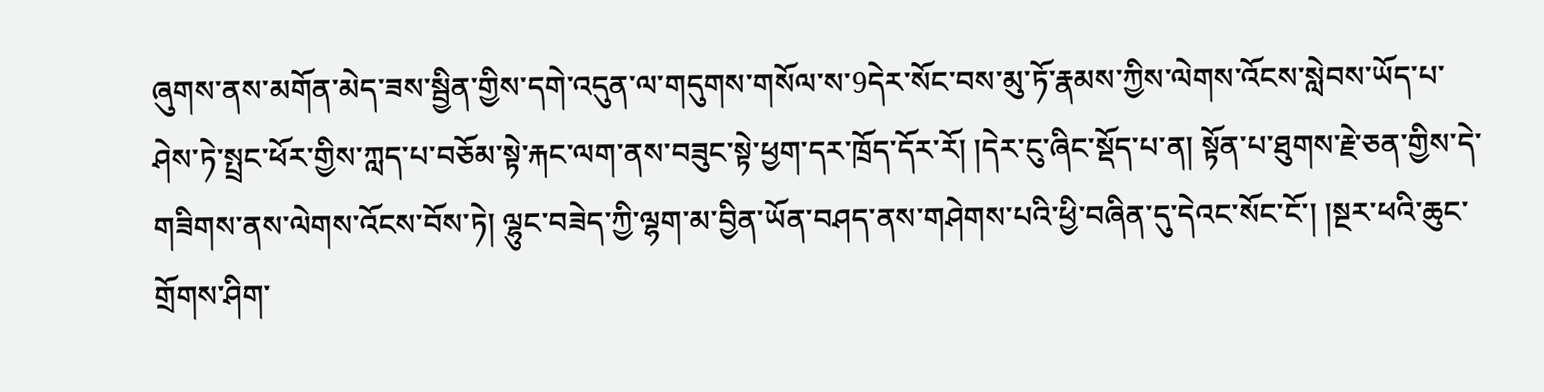ཞུགས་ནས་མགོན་མེད་ཟས་སྦྱིན་གྱིས་དགེ་འདུན་ལ་གདུགས་གསོལ་ས་9དེར་སོང་བས་མུ་ཏོ་རྣམས་ཀྱིས་ལེགས་འོངས་སླེབས་ཡོད་པ་ཤེས་ཏེ་སྤྲང་ཕོར་གྱིས་ཀླད་པ་བཅོམ་སྟེ་རྐང་ལག་ནས་བཟུང་སྟེ་ཕྱག་དར་ཁྲོད་དོར་རོ། །དེར་ངུ་ཞིང་སྡོད་པ་ན། སྟོན་པ་ཐུགས་རྗེ་ཅན་གྱིས་དེ་གཟིགས་ནས་ལེགས་འོངས་བོས་ཏེ། ལྷུང་བཟེད་ཀྱི་ལྷག་མ་བྱིན་ཡོན་བཤད་ནས་གཤེགས་པའི་ཕྱི་བཞིན་དུ་དེའང་སོང་ངོ་། །སྔར་ཕའི་ཆུང་གྲོགས་ཤིག་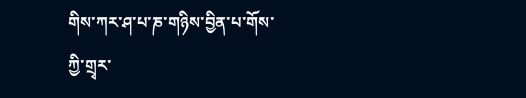གིས་ཀར་ཤ་པ་ཎ་གཉིས་བྱིན་པ་གོས་ཀྱི་གྲྭར་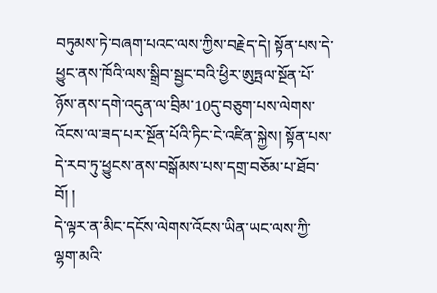བཏུམས་ཏེ་བཞག་པའང་ལས་ཀྱིས་བརྗེད་དེ། སྟོན་པས་དེ་ཕྱུང་ནས་ཁོའི་ལས་སྒྲིབ་སྦྱང་བའི་ཕྱིར་ཨུཏྤལ་སྔོན་པོ་ཉོས་ནས་དགེ་འདུན་ལ་བྲིམ་10དུ་བཅུག་པས་ལེགས་འོངས་ལ་ཟད་པར་སྔོན་པོའི་ཏིང་ངེ་འཛིན་སྐྱེས། སྟོན་པས་དེ་རབ་ཏུ་ཕྱུངས་ནས་བསྒོམས་པས་དགྲ་བཅོམ་པ་ཐོབ་བོ། །
དེ་ལྟར་ན་མིང་དངོས་ལེགས་འོངས་ཡིན་ཡང་ལས་ཀྱི་ལྷག་མའི་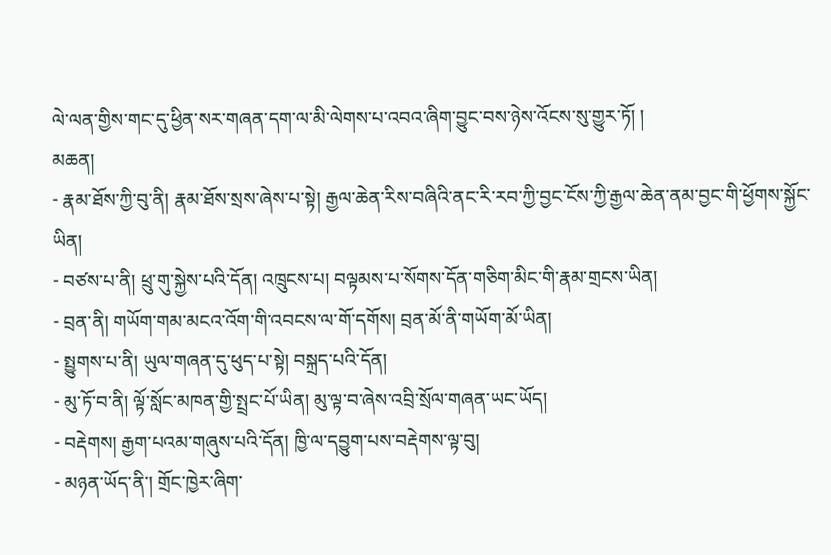ལེ་ལན་གྱིས་གང་དུ་ཕྱིན་སར་གཞན་དག་ལ་མི་ལེགས་པ་འབའ་ཞིག་བྱུང་བས་ཉེས་འོངས་སུ་གྱུར་ཏོ། །
མཆན།
- རྣམ་ཐོས་ཀྱི་བུ་ནི། རྣམ་ཐོས་སྲས་ཞེས་པ་སྟེ། རྒྱལ་ཆེན་རིས་བཞིའི་ནང་རི་རབ་ཀྱི་བྱང་ངོས་ཀྱི་རྒྱལ་ཆེན་ནམ་བྱང་གི་ཕྱོགས་སྐྱོང་ཡིན།
- བཙས་པ་ནི། ཕྲུ་གུ་སྐྱེས་པའི་དོན། འཁྲུངས་པ། བལྟམས་པ་སོགས་དོན་གཅིག་མིང་གི་རྣམ་གྲངས་ཡིན།
- བྲན་ནི། གཡོག་གམ་མངའ་འོག་གི་འབངས་ལ་གོ་དགོས། བྲན་མོ་ནི་གཡོག་མོ་ཡིན།
- སྤྱུགས་པ་ནི། ཡུལ་གཞན་དུ་ཕུད་པ་སྟེ། བསྐྲད་པའི་དོན།
- མུ་ཏོ་བ་ནི། ལྟོ་སློང་མཁན་གྱི་སྤྲང་པོ་ཡིན། མུ་ལྟ་བ་ཞེས་འབྲི་སྲོལ་གཞན་ཡང་ཡོད།
- བརྡེགས། རྒྱག་པའམ་གཞུས་པའི་དོན། ཁྱི་ལ་དབྱུག་པས་བརྡེགས་ལྟ་བུ།
- མཉན་ཡོད་ནི་། གྲོང་ཁྱེར་ཞིག་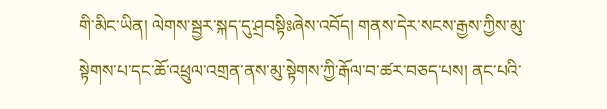གི་མིང་ཡིན། ལེགས་སྦྱར་སྐད་དུ་ཤྲབསྟིཿཞེས་འབོད། གནས་དེར་སངས་རྒྱས་ཀྱིས་མུ་སྟེགས་པ་དང་ཆོ་འཕྲུལ་འགྲན་ནས་མུ་སྟེགས་ཀྱི་རྒོལ་བ་ཚར་བཅད་པས། ནང་པའི་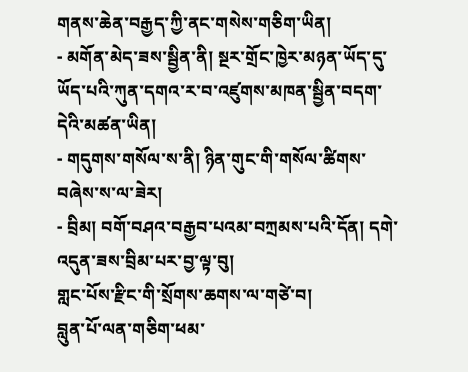གནས་ཆེན་བརྒྱད་ཀྱི་ནང་གསེས་གཅིག་ཡིན།
- མགོན་མེད་ཟས་སྦྱིན་ནི། སྔར་གྲོང་ཁྱེར་མཉན་ཡོད་དུ་ཡོད་པའི་ཀུན་དགའ་ར་བ་འཛུགས་མཁན་སྦྱིན་བདག་དེའི་མཚན་ཡིན།
- གདུགས་གསོལ་ས་ནི། ཉིན་གུང་གི་གསོལ་ཚིགས་བཞེས་ས་ལ་ཟེར།
- བྲིམ། བགོ་བཤའ་བརྒྱབ་པའམ་བཀྲམས་པའི་དོན། དགེ་འདུན་ཟས་བྲིམ་པར་བྱ་ལྟ་བུ།
གླང་པོས་རྫིང་གི་སྲོགས་ཆགས་ལ་གཙེ་བ།
བླུན་པོ་ལན་གཅིག་ཕམ་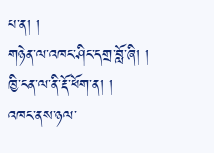པ་ན། །
གཉེན་ལ་འཁང་ཤིང་དགྲ་བློ་ཞི། །
ཁྱི་ངན་ལ་ནི་རྡོ་ཕོག་ན། །
འཁང་ནས་ཉལ་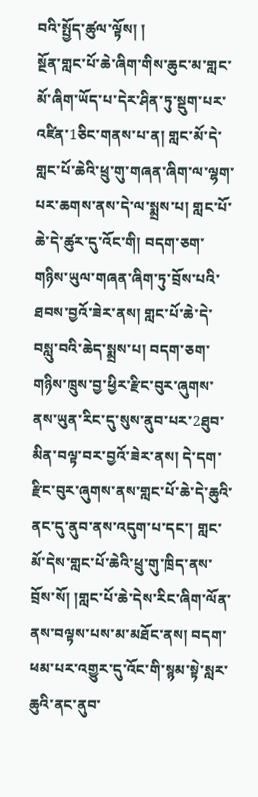བའི་སྤྱོད་ཚུལ་ལྟོས། །
སྔོན་གླང་པོ་ཆེ་ཞིག་གིས་ཆུང་མ་གླང་མོ་ཞིག་ཡོད་པ་དེར་ཤིན་ཏུ་སྡུག་པར་འཛིན་1ཅིང་གནས་པ་ན། གླང་མོ་དེ་གླང་པོ་ཆེའི་ཕྲུ་གུ་གཞན་ཞིག་ལ་ལྷག་པར་ཆགས་ནས་དེ་ལ་སྨྲས་པ། གླང་པོ་ཆེ་དེ་ཚུར་དུ་འོང་གི། བདག་ཅག་གཉིས་ཡུལ་གཞན་ཞིག་ཏུ་བྲོས་པའི་ཐབས་བྱའོ་ཟེར་ནས། གླང་པོ་ཆེ་དེ་བསླུ་བའི་ཆེད་སྨྲས་པ། བདག་ཅག་གཉིས་ཁྲུས་བྱ་ཕྱིར་རྫིང་བུར་ཞུགས་ནས་ཡུན་རིང་དུ་སུས་ནུབ་པར་2ཐུབ་མིན་བལྟ་བར་བྱའོ་ཟེར་ནས། དེ་དག་རྫིང་བུར་ཞུགས་ནས་གླང་པོ་ཆེ་དེ་ཆུའི་ནང་དུ་ནུབ་ནས་འདུག་པ་དང་། གླང་མོ་དེས་གླང་པོ་ཆེའི་ཕྲུ་གུ་ཁྲིད་ནས་བྲོས་སོ། །གླང་པོ་ཆེ་དེས་རིང་ཞིག་ལོན་ནས་བལྟས་པས་མ་མཐོང་ནས། བདག་ཕམ་པར་འགྱུར་དུ་འོང་གི་སྙམ་སྟེ་སླར་ཆུའི་ནང་ནུབ་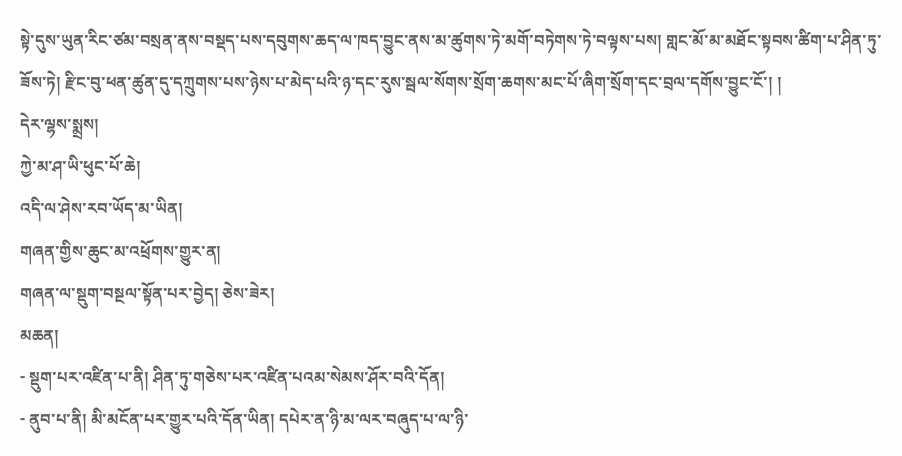སྟེ་དུས་ཡུན་རིང་ཙམ་བསྲན་ནས་བསྡད་པས་དབུགས་ཆད་ལ་ཁད་བྱུང་ནས་མ་ཚུགས་ཏེ་མགོ་བཏེགས་ཏེ་བལྟས་པས། གླང་མོ་མ་མཐོང་སྟབས་ཚིག་པ་ཤིན་ཏུ་ཟོས་ཏེ། རྫིང་བུ་ཕན་ཚུན་དུ་དཀྲུགས་པས་ཉེས་པ་མེད་པའི་ཉ་དང་རུས་སྦལ་སོགས་སྲོག་ཆགས་མང་པོ་ཞིག་སྲོག་དང་བྲལ་དགོས་བྱུང་ངོ་། །
དེར་ལྷས་སྨྲས།
ཀྱེ་མ་ཤ་ཡི་ཕུང་པོ་ཆེ།
འདི་ལ་ཤེས་རབ་ཡོད་མ་ཡིན།
གཞན་གྱིས་ཆུང་མ་འཕྲོགས་གྱུར་ན།
གཞན་ལ་སྡུག་བསྔལ་སྟོན་པར་བྱེད། ཅེས་ཟེར།
མཆན།
- སྡུག་པར་འཛིན་པ་ནི། ཤིན་ཏུ་གཅེས་པར་འཛིན་པའམ་སེམས་ཤོར་བའི་དོན།
- ནུབ་པ་ནི། མི་མངོན་པར་གྱུར་པའི་དོན་ཡིན། དཔེར་ན་ཉི་མ་ལར་བཞུད་པ་ལ་ཉི་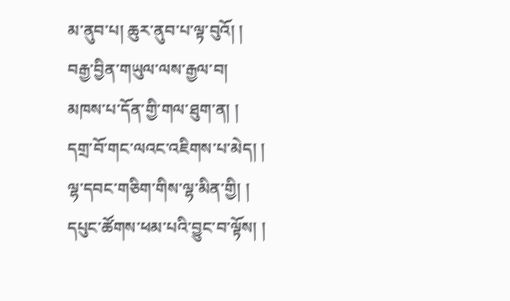མ་ནུབ་པ། ཆུར་ནུབ་པ་ལྟ་བུའོ། །
བརྒྱ་བྱིན་གཡུལ་ལས་རྒྱལ་བ།
མཁས་པ་དོན་གྱི་གལ་ཐུག་ན། །
དགྲ་བོ་གང་ལའང་འཇིགས་པ་མེད། །
ལྷ་དབང་གཅིག་གིས་ལྷ་མིན་གྱི། །
དཔུང་ཚོགས་ཕམ་པའི་བྱུང་བ་ལྟོས། །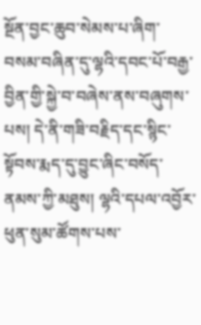སྔོན་བྱང་ཆུབ་སེམས་པ་ཞིག་བསམ་བཞིན་དུ་ལྷའི་དབང་པོ་བརྒྱ་བྱིན་གྱི་སྐྱེ་བ་བཞེས་ནས་བཞུགས་པས། དེ་ནི་གཟི་བརྗིད་དང་སྙིང་སྟོབས་རྨད་དུ་བྱུང་ཞིང་བསོད་ནམས་ཀྱི་མཐུས། ལྷའི་དཔལ་འབྱོར་ཕུན་སུམ་ཚོགས་པས་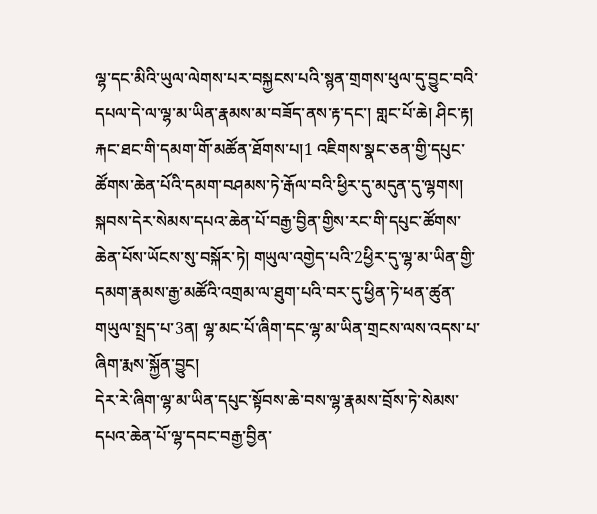ལྷ་དང་མིའི་ཡུལ་ལེགས་པར་བསྐྱངས་པའི་སྙན་གྲགས་ཕུལ་དུ་བྱུང་བའི་དཔལ་དེ་ལ་ལྷ་མ་ཡིན་རྣམས་མ་བཟོད་ནས་རྟ་དང་། གླང་པོ་ཆེ། ཤིང་རྟ། རྐང་ཐང་གི་དམག་གོ་མཚོན་ཐོགས་པ།1 འཇིགས་སྣང་ཅན་གྱི་དཔུང་ཚོགས་ཆེན་པོའི་དམག་བཤམས་ཏེ་རྒོལ་བའི་ཕྱིར་དུ་མདུན་དུ་ལྷགས།
སྐབས་དེར་སེམས་དཔའ་ཆེན་པོ་བརྒྱ་བྱིན་གྱིས་རང་གི་དཔུང་ཚོགས་ཆེན་པོས་ཡོངས་སུ་བསྐོར་ཏེ། གཡུལ་འགྱེད་པའི་2ཕྱིར་དུ་ལྷ་མ་ཡིན་གྱི་དམག་རྣམས་རྒྱ་མཚོའི་འགྲམ་ལ་ཐུག་པའི་བར་དུ་ཕྱིན་ཏེ་ཕན་ཚུན་གཡུལ་སྤྲད་པ་3ན། ལྷ་མང་པོ་ཞིག་དང་ལྷ་མ་ཡིན་གྲངས་ལས་འདས་པ་ཞིག་རྨས་སྐྱོན་བྱུང།
དེར་རེ་ཞིག་ལྷ་མ་ཡིན་དཔུང་སྟོབས་ཆེ་བས་ལྷ་རྣམས་བྲོས་ཏེ་སེམས་དཔའ་ཆེན་པོ་ལྷ་དབང་བརྒྱ་བྱིན་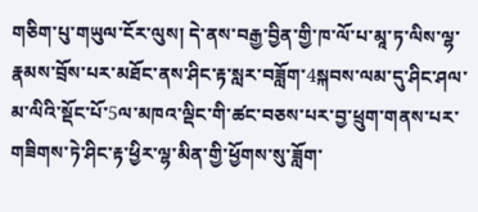གཅིག་པུ་གཡུལ་ངོར་ལུས། དེ་ནས་བརྒྱ་བྱིན་གྱི་ཁ་ལོ་པ་མཱ་ཏ་ལིས་ལྷ་རྣམས་བྲོས་པར་མཐོང་ནས་ཤིང་རྟ་སླར་བཟློག་4སྐབས་ལམ་དུ་ཤིང་ཤལ་མ་ལིའི་སྡོང་པོ་5ལ་མཁའ་ལྡིང་གི་ཚང་བཅས་པར་བྱ་ཕྲུག་གནས་པར་གཟིགས་ཏེ་ཤིང་རྟ་ཕྱིར་ལྷ་མིན་གྱི་ཕྱོགས་སུ་ཟློག་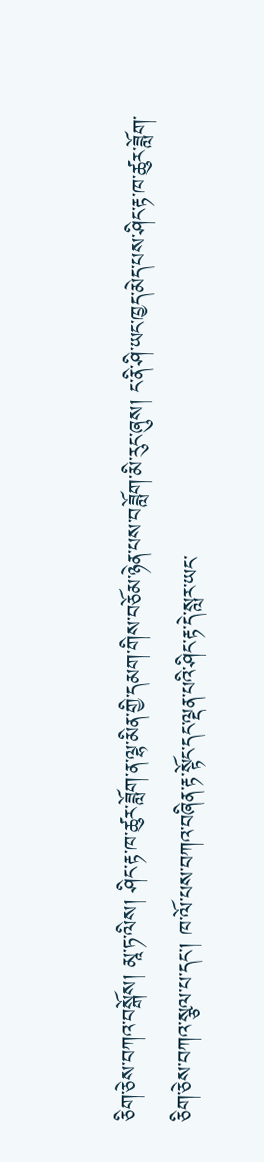ཅིག་ཅེས་བཀའ་བསྒོས། མཱ་ཏ་ལིས། ཤིང་རྟ་ཁ་ཚུར་ཟློག་ན་ལྷ་མིན་གྱི་དམག་གིས་བཅོམ་ཉེན་པས་བཟློག་མི་རུང་ཞུས། ང་ནི་ཤི་ཡང་ཁྱད་མེད་པས་ཤིང་རྟ་ཁ་ཚུར་ཟློག་ཅིག་ཅེས་བཀའ་སྩལ་པ་དང་། ཁ་ལོ་པས་བཀའ་བཞིན་རྟ་སྟོང་དང་ལྡན་པའི་ཤིང་རྟ་དེ་སླར་ཡང་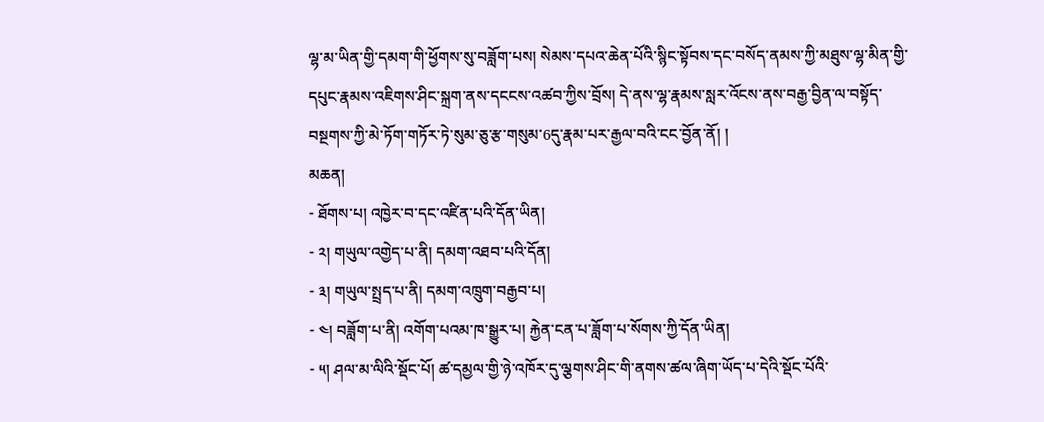ལྷ་མ་ཡིན་གྱི་དམག་གི་ཕྱོགས་སུ་བཟློག་པས། སེམས་དཔའ་ཆེན་པོའི་སྙིང་སྟོབས་དང་བསོད་ནམས་ཀྱི་མཐུས་ལྷ་མིན་གྱི་དཔུང་རྣམས་འཇིགས་ཤིང་སྐྲག་ནས་དངངས་འཚབ་ཀྱིས་བྲོས། དེ་ནས་ལྷ་རྣམས་སླར་འོངས་ནས་བརྒྱ་བྱིན་ལ་བསྟོད་བསྔགས་ཀྱི་མེ་ཏོག་གཏོར་ཏེ་སུམ་ཅུ་རྩ་གསུམ་6དུ་རྣམ་པར་རྒྱལ་བའི་ངང་བྱོན་ནོ། །
མཆན།
- ཐོགས་པ། འཁྱེར་བ་དང་འཛིན་པའི་དོན་ཡིན།
- ༢། གཡུལ་འགྱེད་པ་ནི། དམག་འཐབ་པའི་དོན།
- ༣། གཡུལ་སྤྲད་པ་ནི། དམག་འཁྲུག་བརྒྱབ་པ།
- ༤། བཟློག་པ་ནི། འགོག་པའམ་ཁ་སྒྱུར་པ། རྐྱེན་ངན་པ་ཟློག་པ་སོགས་ཀྱི་དོན་ཡིན།
- ༥། ཤལ་མ་ལིའི་སྡོང་པོ། ཚ་དམྱལ་གྱི་ཉེ་འཁོར་དུ་ལྕགས་ཤིང་གི་ནགས་ཚལ་ཞིག་ཡོད་པ་དེའི་སྡོང་པོའི་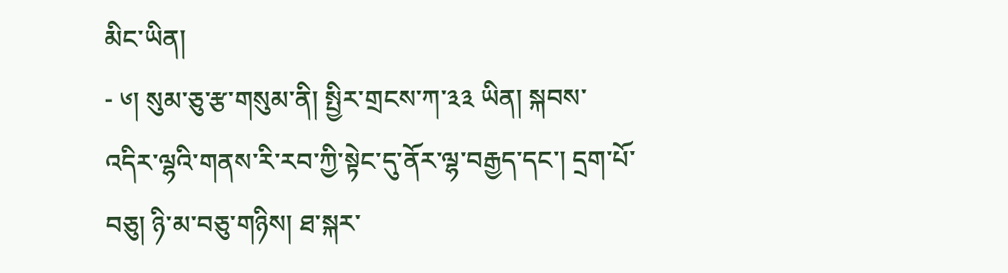མིང་ཡིན།
- ༦། སུམ་ཅུ་རྩ་གསུམ་ནི། སྤྱིར་གྲངས་ཀ་༣༣ ཡིན། སྐབས་འདིར་ལྷའི་གནས་རི་རབ་ཀྱི་སྟེང་དུ་ནོར་ལྷ་བརྒྱད་དང་། དྲག་པོ་བཅུ། ཉི་མ་བཅུ་གཉིས། ཐ་སྐར་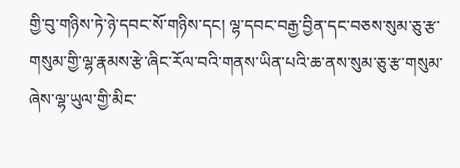གྱི་བུ་གཉིས་ཏེ་ཉེ་དབང་སོ་གཉིས་དང། ལྷ་དབང་བརྒྱ་བྱིན་དང་བཅས་སུམ་ཅུ་རྩ་གསུམ་གྱི་ལྷ་རྣམས་རྩེ་ཞིང་རོལ་བའི་གནས་ཡིན་པའི་ཆ་ནས་སུམ་ཅུ་རྩ་གསུམ་ཞེས་ལྷ་ཡུལ་གྱི་མིང་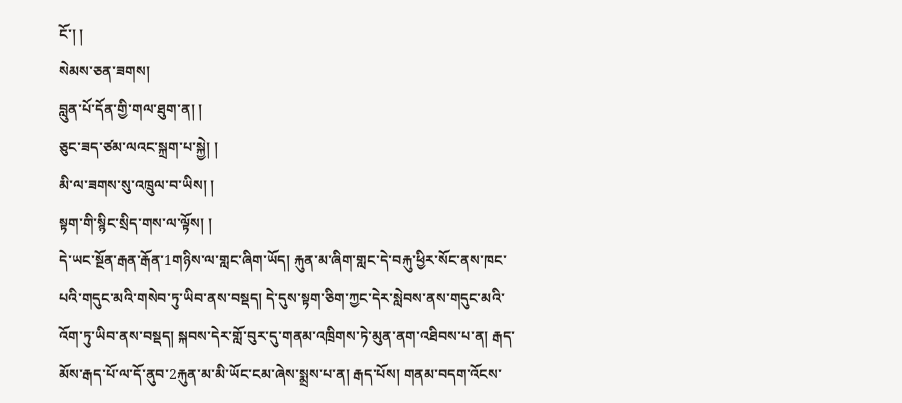ངོ་། །
སེམས་ཅན་ཟགས།
བླུན་པོ་དོན་གྱི་གལ་ཐུག་ན། །
ཅུང་ཟད་ཙམ་ལའང་སྐྲག་པ་སྐྱེ། །
མི་ལ་ཟགས་སུ་འཁྲུལ་བ་ཡིས། །
སྟག་གི་སྙིང་སྲིད་གས་ལ་ལྟོས། །
དེ་ཡང་སྔོན་རྒན་རྒོན་1གཉིས་ལ་གླང་ཞིག་ཡོད། རྐུན་མ་ཞིག་གླང་དེ་བརྐུ་ཕྱིར་སོང་ནས་ཁང་པའི་གདུང་མའི་གསེབ་ཏུ་ཡིབ་ནས་བསྡད། དེ་དུས་སྟག་ཅིག་ཀྱང་དེར་སླེབས་ནས་གདུང་མའི་འོག་ཏུ་ཡིབ་ནས་བསྡད། སྐབས་དེར་གློ་བུར་དུ་གནམ་འཁྲིགས་ཏེ་མུན་ནག་འཐིབས་པ་ན། རྒད་མོས་རྒད་པོ་ལ་དོ་ནུབ་2རྐུན་མ་མི་ཡོང་ངམ་ཞེས་སྨྲས་པ་ན། རྒད་པོས། གནམ་བདག་འོངས་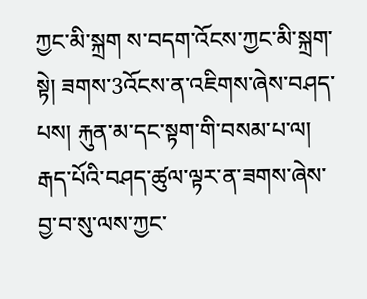ཀྱང་མི་སྐྲག ས་བདག་འོངས་ཀྱང་མི་སྐྲག་སྟེ། ཟགས་3འོངས་ན་འཇིགས་ཞེས་བཤད་པས། རྐུན་མ་དང་སྟག་གི་བསམ་པ་ལ། རྒད་པོའི་བཤད་ཚུལ་ལྟར་ན་ཟགས་ཞེས་བྱ་བ་སུ་ལས་ཀྱང་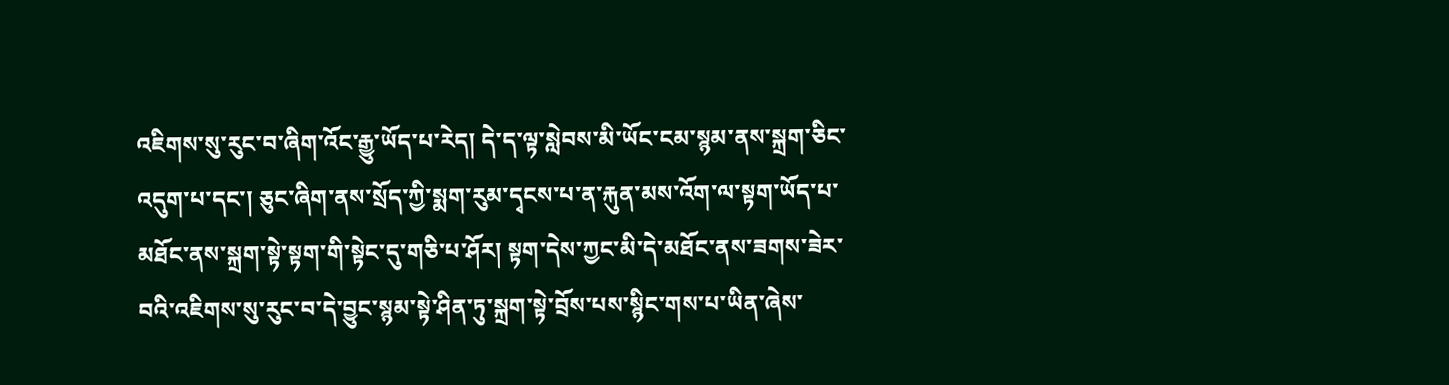འཇིགས་སུ་རུང་བ་ཞིག་འོང་རྒྱུ་ཡོད་པ་རེད། དེ་ད་ལྟ་སླེབས་མི་ཡོང་ངམ་སྙམ་ནས་སྐྲག་ཅིང་འདུག་པ་དང་། ཅུང་ཞིག་ནས་སྲོད་ཀྱི་སྨག་རུམ་དྭངས་པ་ན་རྐུན་མས་འོག་ལ་སྟག་ཡོད་པ་མཐོང་ནས་སྐྲག་སྟེ་སྟག་གི་སྟེང་དུ་གཅི་པ་ཤོར། སྟག་དེས་ཀྱང་མི་དེ་མཐོང་ནས་ཟགས་ཟེར་བའི་འཇིགས་སུ་རུང་བ་དེ་བྱུང་སྙམ་སྟེ་ཤིན་ཏུ་སྐྲག་སྟེ་བྲོས་པས་སྙིང་གས་པ་ཡིན་ཞེས་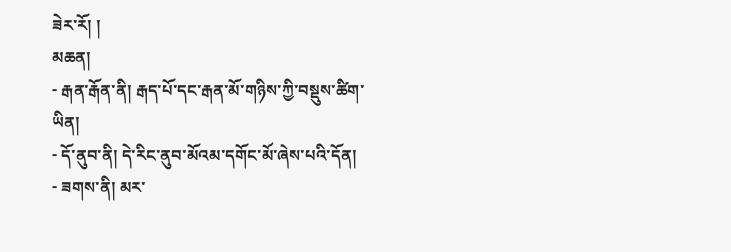ཟེར་རོ། །
མཆན།
- རྒན་རྒོན་ནི། རྒད་པོ་དང་རྒན་མོ་གཉིས་ཀྱི་བསྡུས་ཚིག་ཡིན།
- དོ་ནུབ་ནི། དེ་རིང་ནུབ་མོའམ་དགོང་མོ་ཞེས་པའི་དོན།
- ཟགས་ནི། མར་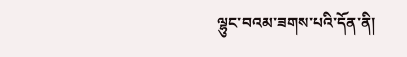ལྷུང་བའམ་ཟགས་པའི་དོན་ནི།